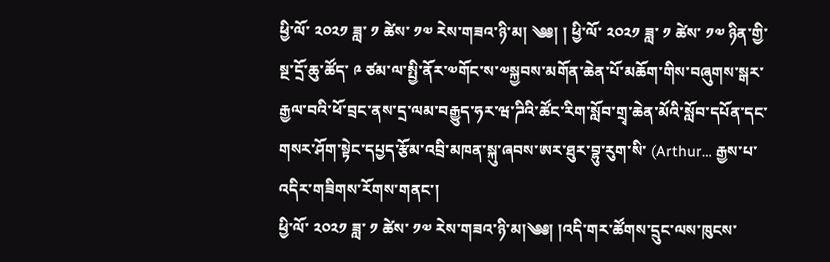ཕྱི་ལོ་ ༢༠༢༡ ཟླ་ ༡ ཚེས་ ༡༧ རེས་གཟའ་ཉི་མ། ༄༅། ། ཕྱི་ལོ་ ༢༠༢༡ ཟླ་ ༡ ཚེས་ ༡༧ ཉིན་གྱི་སྔ་དྲོ་ཆུ་ཚོད་ ༩ ཙམ་ལ་སྤྱི་ནོར་༧གོང་ས་༧སྐྱབས་མགོན་ཆེན་པོ་མཆོག་གིས་བཞུགས་སྒར་རྒྱལ་བའི་ཕོ་བྲང་ནས་དྲ་ལམ་བརྒྱུད་ཧར་ཝ་ཌིའི་ཚོང་རིག་སློབ་གྲྭ་ཆེན་མོའི་སློབ་དཔོན་དང་གསར་ཤོག་སྟེང་དཔྱད་རྩོམ་འབྲི་མཁན་སྐུ་ཞབས་ཨར་ཐུར་བྷུ་རུག་སི་ (Arthur… རྒྱས་པ་འདིར་གཟིགས་རོགས་གནང་།
ཕྱི་ལོ་ ༢༠༢༡ ཟླ་ ༡ ཚེས་ ༡༧ རེས་གཟའ་ཉི་མ།༄༅། །འདི་གར་ཚོགས་དྲུང་ལས་ཁུངས་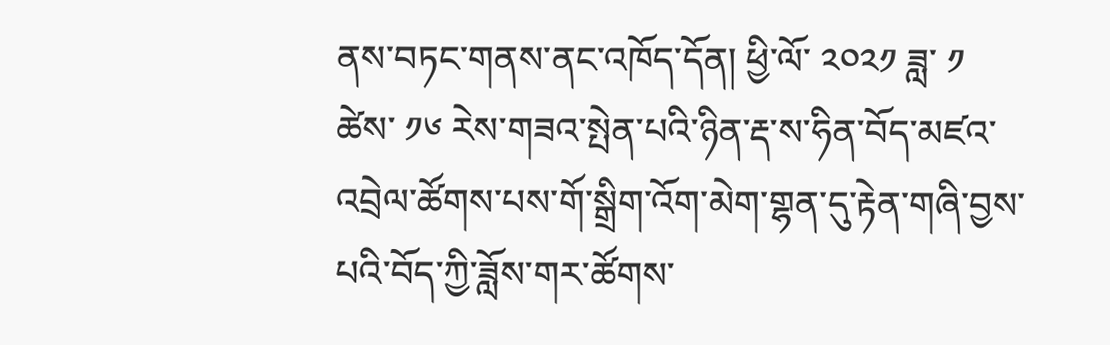ནས་བཏང་གནས་ནང་འཁོད་དོན། ཕྱི་ལོ་ ༢༠༢༡ ཟླ་ ༡ ཚེས་ ༡༦ རེས་གཟའ་སྤེན་པའི་ཉིན་རྡ་ས་ཧིན་བོད་མཛའ་འབྲེལ་ཚོགས་པས་གོ་སྒྲིག་འོག་མེག་གྷན་དུ་རྟེན་གཞི་བྱས་པའི་བོད་ཀྱི་ཟློས་གར་ཚོགས་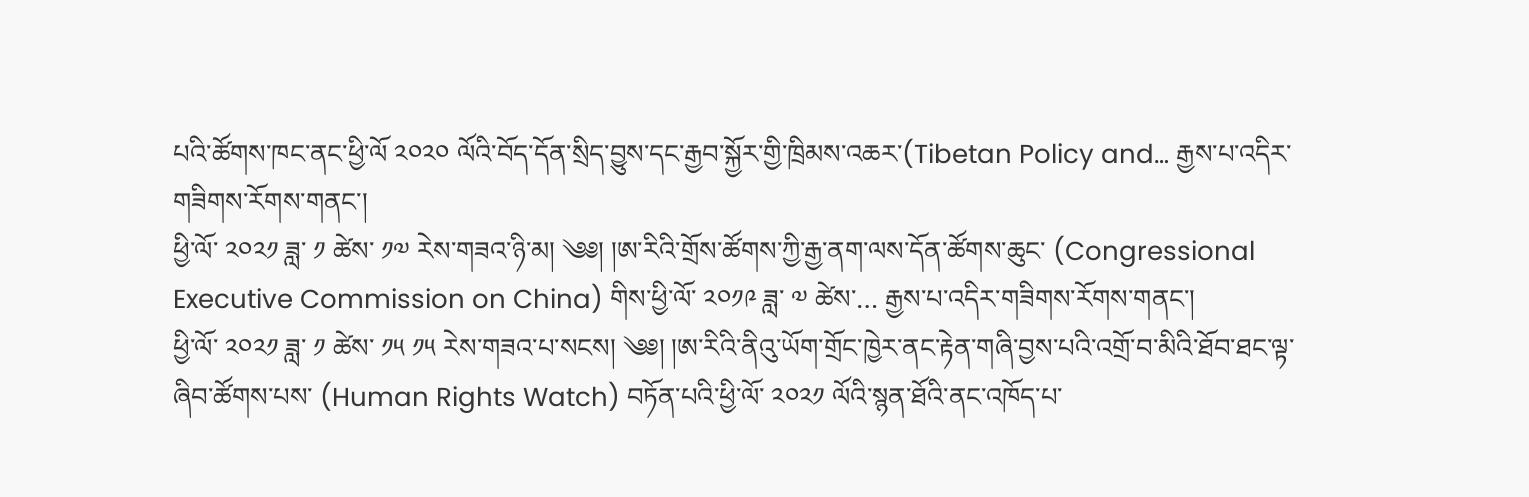པའི་ཚོགས་ཁང་ནང་ཕྱི་ལོ ༢༠༢༠ ལོའི་བོད་དོན་སྲིད་བྱུས་དང་རྒྱབ་སྐྱོར་གྱི་ཁྲིམས་འཆར་(Tibetan Policy and… རྒྱས་པ་འདིར་གཟིགས་རོགས་གནང་།
ཕྱི་ལོ་ ༢༠༢༡ ཟླ་ ༡ ཚེས་ ༡༧ རེས་གཟའ་ཉི་མ། ༄༅། །ཨ་རིའི་གྲོས་ཚོགས་ཀྱི་རྒྱ་ནག་ལས་དོན་ཚོགས་ཆུང་ (Congressional Executive Commission on China) གིས་ཕྱི་ལོ་ ༢༠༡༩ ཟླ་ ༧ ཚེས་… རྒྱས་པ་འདིར་གཟིགས་རོགས་གནང་།
ཕྱི་ལོ་ ༢༠༢༡ ཟླ་ ༡ ཚེས་ ༡༥ ༡༥ རེས་གཟའ་པ་སངས། ༄༅། །ཨ་རིའི་ནིའུ་ཡོག་གྲོང་ཁྱེར་ནང་རྟེན་གཞི་བྱས་པའི་འགྲོ་བ་མིའི་ཐོབ་ཐང་ལྟ་ཞིབ་ཚོགས་པས་ (Human Rights Watch) བཏོན་པའི་ཕྱི་ལོ་ ༢༠༢༡ ལོའི་སྙན་ཐོའི་ནང་འཁོད་པ་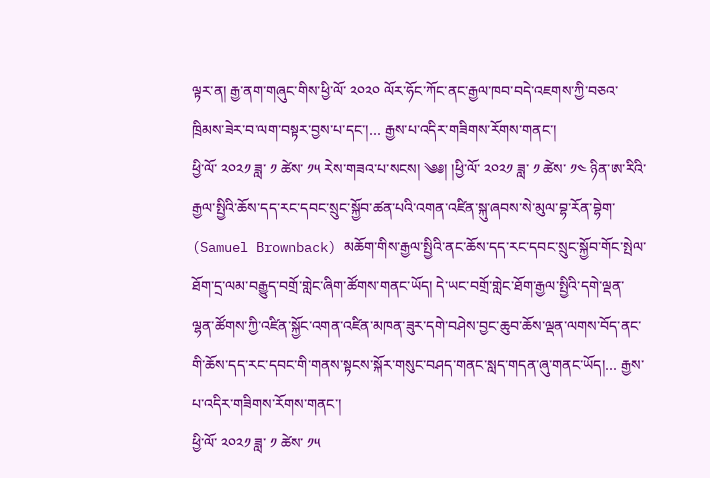ལྟར་ན། རྒྱ་ནག་གཞུང་གིས་ཕྱི་ལོ་ ༢༠༢༠ ལོར་ཧོང་ཀོང་ནང་རྒྱལ་ཁབ་བདེ་འཇགས་ཀྱི་བཅའ་ཁྲིམས་ཟེར་བ་ལག་བསྟར་བྱས་པ་དང་།… རྒྱས་པ་འདིར་གཟིགས་རོགས་གནང་།
ཕྱི་ལོ་ ༢༠༢༡ ཟླ་ ༡ ཚེས་ ༡༥ རེས་གཟའ་པ་སངས། ༄༅། །ཕྱི་ལོ་ ༢༠༢༡ ཟླ་ ༡ ཚེས་ ༡༤ ཉིན་ཨ་རིའི་རྒྱལ་སྤྱིའི་ཆོས་དད་རང་དབང་སྲུང་སྐྱོབ་ཚན་པའི་འགན་འཛིན་སྐུ་ཞབས་སེ་མུལ་བྷ་རོན་བྷེག་ (Samuel Brownback) མཆོག་གིས་རྒྱལ་སྤྱིའི་ནང་ཆོས་དད་རང་དབང་སྲུང་སྐྱོབ་གོང་སྤེལ་ཐོག་དྲ་ལམ་བརྒྱུད་བགྲོ་གླེང་ཞིག་ཚོགས་གནང་ཡོད། དེ་ཡང་བགྲོ་གླེང་ཐོག་རྒྱལ་སྤྱིའི་དགེ་ལྡན་ལྷན་ཚོགས་ཀྱི་འཛིན་སྐྱོང་འགན་འཛིན་མཁན་ཟུར་དགེ་བཤེས་བྱང་ཆུབ་ཆོས་ལྡན་ལགས་བོད་ནང་གི་ཆོས་དད་རང་དབང་གི་གནས་སྟངས་སྐོར་གསུང་བཤད་གནང་སླད་གདན་ཞུ་གནང་ཡོད།… རྒྱས་པ་འདིར་གཟིགས་རོགས་གནང་།
ཕྱི་ལོ་ ༢༠༢༡ ཟླ་ ༡ ཚེས་ ༡༥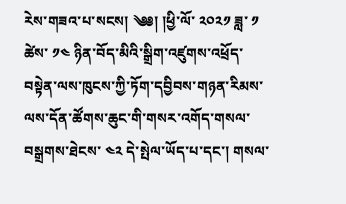རེས་གཟའ་པ་སངས། ༄༅། །ཕྱི་ལོ་ ༢༠༢༡ ཟླ་ ༡ ཚེས་ ༡༤ ཉིན་བོད་མིའི་སྒྲིག་འཛུགས་འཕྲོད་བསྟེན་ལས་ཁུངས་ཀྱི་ཏོག་དབྱིབས་གཉན་རིམས་ལས་དོན་ཚོགས་ཆུང་གི་གསར་འགོད་གསལ་བསྒྲགས་ཐེངས་ ༤༢ དེ་སྤེལ་ཡོད་པ་དང་། གསལ་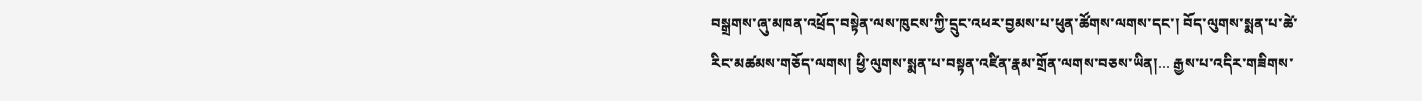བསྒྲགས་ཞུ་མཁན་འཕྲོད་བསྟེན་ལས་ཁུངས་ཀྱི་དྲུང་འཕར་བྱམས་པ་ཕུན་ཚོགས་ལགས་དང་། བོད་ལུགས་སྨན་པ་ཚེ་རིང་མཚམས་གཅོད་ལགས། ཕྱི་ལུགས་སྨན་པ་བསྟན་འཛིན་རྣམ་གྲོན་ལགས་བཅས་ཡིན།… རྒྱས་པ་འདིར་གཟིགས་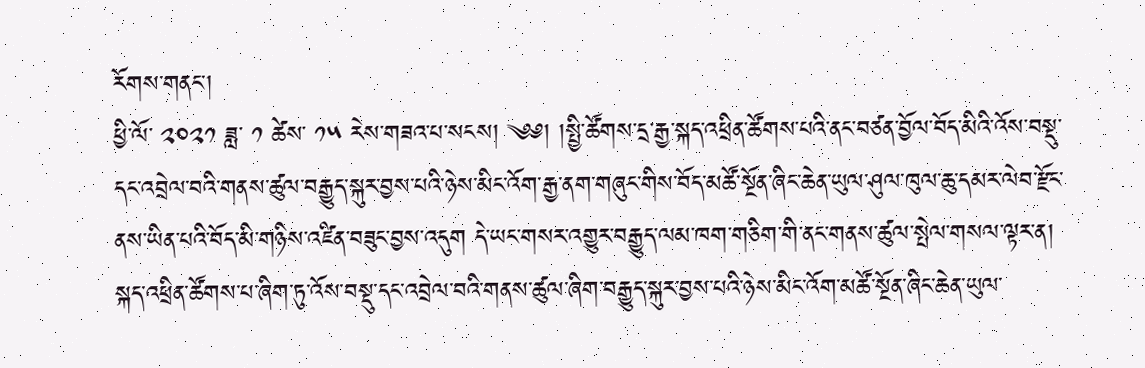རོགས་གནང་།
ཕྱི་ལོ་ ༢༠༢༡ ཟླ་ ༡ ཚེས་ ༡༥ རེས་གཟའ་པ་སངས། ༄༅། །སྤྱི་ཚོགས་དྲ་རྒྱ་སྐད་འཕྲིན་ཚོགས་པའི་ནང་བཙན་བྱོལ་བོད་མིའི་འོས་བསྡུ་དང་འབྲེལ་བའི་གནས་ཚུལ་བརྒྱུད་སྐུར་བྱས་པའི་ཉེས་མིང་འོག་རྒྱ་ནག་གཞུང་གིས་བོད་མཚོ་སྔོན་ཞིང་ཆེན་ཡུལ་ཤུལ་ཁུལ་ཆུ་དམར་ལེབ་རྫོང་ནས་ཡིན་པའི་བོད་མི་གཉིས་འཛིན་བཟུང་བྱས་འདུག དེ་ཡང་གསར་འགྱུར་བརྒྱུད་ལམ་ཁག་གཅིག་གི་ནང་གནས་ཚུལ་སྤེལ་གསལ་ལྟར་ན། སྐད་འཕྲིན་ཚོགས་པ་ཞིག་ཏུ་འོས་བསྡུ་དང་འབྲེལ་བའི་གནས་ཚུལ་ཞིག་བརྒྱུད་སྐུར་བྱས་པའི་ཉེས་མིང་འོག་མཚོ་སྔོན་ཞིང་ཆེན་ཡུལ་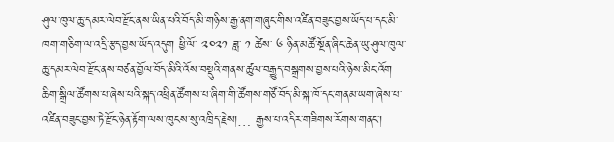ཤུལ་ཁུལ་ཆུ་དམར་ལེབ་རྫོང་ནས་ཡིན་པའི་བོད་མི་གཉིས་རྒྱ་ནག་གཞུང་གིས་འཛིན་བཟུང་བྱས་ཡོད་པ་དང་མི་ཁག་གཅིག་ལ་འདྲི་རྩད་བྱས་ཡོད་འདུག ཕྱི་ལོ་ ༢༠༢༡ ཟླ་ ༡ ཚེས་ ༦ ཉིན་མཚོ་སྔོན་ཞིང་ཆེན་ཡུ་ཤུལ་ཁུལ་ཆུ་དམར་ལེབ་རྫོང་ནས་བཙན་བྱོལ་བོད་མིའི་འོས་བསྡུའི་གནས་ཚུལ་བརྒྱུད་བསྒྲགས་བྱས་པའི་ཉེས་མིང་འོག ཆིག་སྒྲིལ་ཚོགས་པ་ཞེས་པའི་སྐད་འཕྲིན་ཚོགས་པ་ཞིག་གི་ཚོགས་གཙོ་བོད་མི་སྐ་ཁོ་དང་གནམ་ཡག་ཞེས་པ་འཛིན་བཟུང་བྱས་ཏེ་རྫོང་ཉེན་རྟོག་ལས་ཁུངས་སུ་འཁྲིད་རྗེས།… རྒྱས་པ་འདིར་གཟིགས་རོགས་གནང་།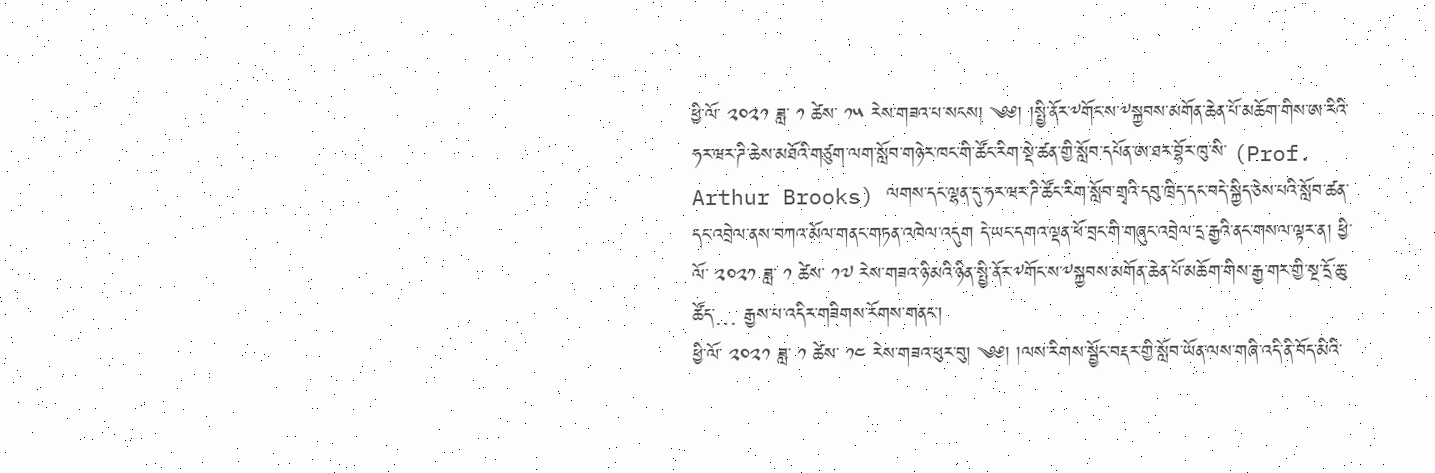ཕྱི་ལོ་ ༢༠༢༡ ཟླ་ ༡ ཚེས་ ༡༥ རེས་གཟའ་པ་སངས། ༄༅། །སྤྱི་ནོར་༸གོང་ས་༸སྐྱབས་མགོན་ཆེན་པོ་མཆོག་གིས་ཨ་རིའི་ཧར་ཝར་ཌི་ཆེས་མཐོའི་གཙུག་ལག་སློབ་གཉེར་ཁང་གི་ཚོང་རིག་སྡེ་ཚན་གྱི་སློབ་དཔོན་ཨ་ཐར་བྷོར་ཁུ་སི་ (Prof. Arthur Brooks) ལགས་དང་ལྷན་དུ་ཧར་ཝར་ཌི་ཚོང་རིག་སློབ་གྲྭའི་དབུ་ཁྲིད་དང་བདེ་སྐྱིད་ཅེས་པའི་སློབ་ཚན་དང་འབྲེལ་ནས་བཀའ་མོལ་གནང་གཏན་འཁེལ་འདུག དེ་ཡང་དགའ་ལྡན་ཕོ་བྲང་གི་གཞུང་འབྲེལ་དྲ་རྒྱའི་ནང་གསལ་ལྟར་ན། ཕྱི་ལོ་ ༢༠༢༡ ཟླ་ ༡ ཚེས་ ༡༧ རེས་གཟའ་ཉི་མའི་ཉིན་སྤྱི་ནོར་༸གོང་ས་༸སྐྱབས་མགོན་ཆེན་པོ་མཆོག་གིས་རྒྱ་གར་གྱི་སྔ་དྲོ་ཆུ་ཚོད་… རྒྱས་པ་འདིར་གཟིགས་རོགས་གནང་།
ཕྱི་ལོ་ ༢༠༢༡ ཟླ་ ༡ ཚེས་ ༡༤ རེས་གཟའ་ཕུར་བུ། ༄༅། །ལས་རིགས་སྦྱོང་བརྡར་གྱི་སློབ་ཡོན་ལས་གཞི་འདི་ནི་བོད་མིའི་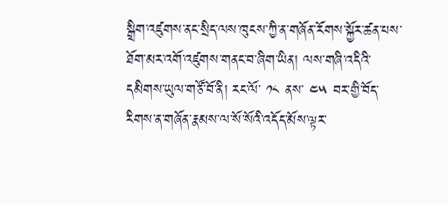སྒྲིག་འཛུགས་ནང་སྲིད་ལས་ཁུངས་ཀྱི་ན་གཞོན་རོགས་སྐྱོར་ཚན་པས་ཐོག་མར་འགོ་འཛུགས་གནང་བ་ཞིག་ཡིན། ལས་གཞི་འདིའི་དམིགས་ཡུལ་གཙོ་བོ་ནི། རང་ལོ་ ༡༨ ནས་ ༤༥ བར་གྱི་བོད་རིགས་ན་གཞོན་རྣམས་ལ་སོ་སོའི་འདོད་མོས་ལྟར་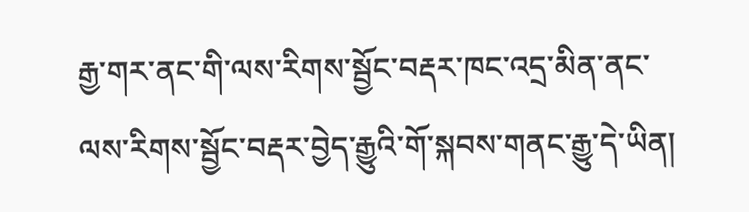རྒྱ་གར་ནང་གི་ལས་རིགས་སྦྱོང་བརྡར་ཁང་འདྲ་མིན་ནང་ལས་རིགས་སྦྱོང་བརྡར་བྱེད་རྒྱུའི་གོ་སྐབས་གནང་རྒྱུ་དེ་ཡིན།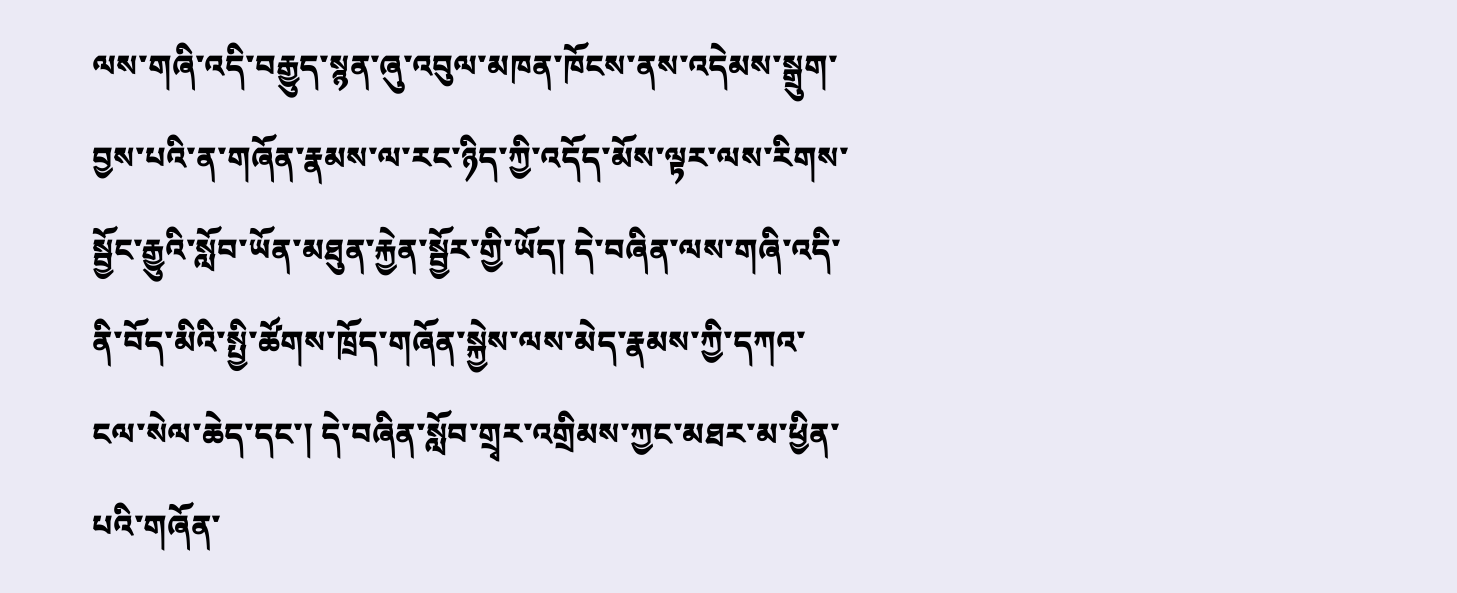ལས་གཞི་འདི་བརྒྱུད་སྙན་ཞུ་འབུལ་མཁན་ཁོངས་ནས་འདེམས་སྒྲུག་བྱས་པའི་ན་གཞོན་རྣམས་ལ་རང་ཉིད་ཀྱི་འདོད་མོས་ལྟར་ལས་རིགས་སྦྱོང་རྒྱུའི་སློབ་ཡོན་མཐུན་རྐྱེན་སྦྱོར་གྱི་ཡོད། དེ་བཞིན་ལས་གཞི་འདི་ནི་བོད་མིའི་སྤྱི་ཚོགས་ཁྲོད་གཞོན་སྐྱེས་ལས་མེད་རྣམས་ཀྱི་དཀའ་ངལ་སེལ་ཆེད་དང་། དེ་བཞིན་སློབ་གྲྭར་འགྲིམས་ཀྱང་མཐར་མ་ཕྱིན་པའི་གཞོན་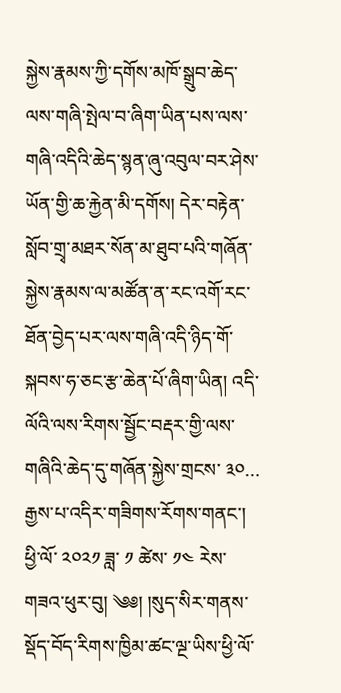སྐྱེས་རྣམས་ཀྱི་དགོས་མཁོ་སྒྲུབ་ཆེད་ལས་གཞི་སྤེལ་བ་ཞིག་ཡིན་པས་ལས་གཞི་འདིའི་ཆེད་སྙན་ཞུ་འབུལ་བར་ཤེས་ཡོན་གྱི་ཆ་རྐྱེན་མི་དགོས། དེར་བརྟེན་སློབ་གྲྭ་མཐར་སོན་མ་ཐུབ་པའི་གཞོན་སྐྱེས་རྣམས་ལ་མཚོན་ན་རང་འགོ་རང་ཐོན་བྱེད་པར་ལས་གཞི་འདི་ཉིད་གོ་སྐབས་ཧ་ཅང་རྩ་ཆེན་པོ་ཞིག་ཡིན། འདི་ལོའི་ལས་རིགས་སྦྱོང་བརྡར་གྱི་ལས་གཞིའི་ཆེད་དུ་གཞོན་སྐྱེས་གྲངས་ ༣༠… རྒྱས་པ་འདིར་གཟིགས་རོགས་གནང་།
ཕྱི་ལོ་ ༢༠༢༡ ཟླ་ ༡ ཚེས་ ༡༤ རེས་གཟའ་ཕུར་བུ། ༄༅། །སུད་སིར་གནས་སྡོད་བོད་རིགས་ཁྱིམ་ཚང་ལྔ་ཡིས་ཕྱི་ལོ་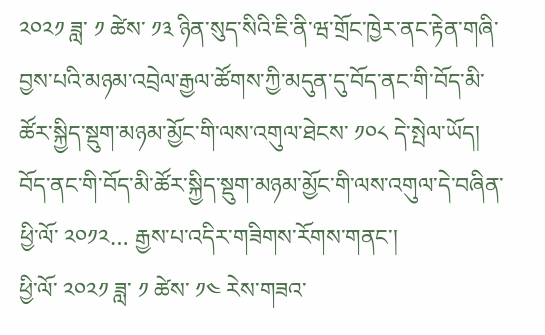༢༠༢༡ ཟླ་ ༡ ཚེས་ ༡༣ ཉིན་སུད་སིའི་ཇི་ནི་ཝ་གྲོང་ཁྱེར་ནང་རྟེན་གཞི་བྱས་པའི་མཉམ་འབྲེལ་རྒྱལ་ཚོགས་ཀྱི་མདུན་དུ་བོད་ནང་གི་བོད་མི་ཚོར་སྐྱིད་སྡུག་མཉམ་མྱོང་གི་ལས་འགུལ་ཐེངས་ ༡༠༨ དེ་སྤེལ་ཡོད། བོད་ནང་གི་བོད་མི་ཚོར་སྐྱིད་སྡུག་མཉམ་མྱོང་གི་ལས་འགུལ་དེ་བཞིན་ཕྱི་ལོ་ ༢༠༡༢… རྒྱས་པ་འདིར་གཟིགས་རོགས་གནང་།
ཕྱི་ལོ་ ༢༠༢༡ ཟླ་ ༡ ཚེས་ ༡༤ རེས་གཟའ་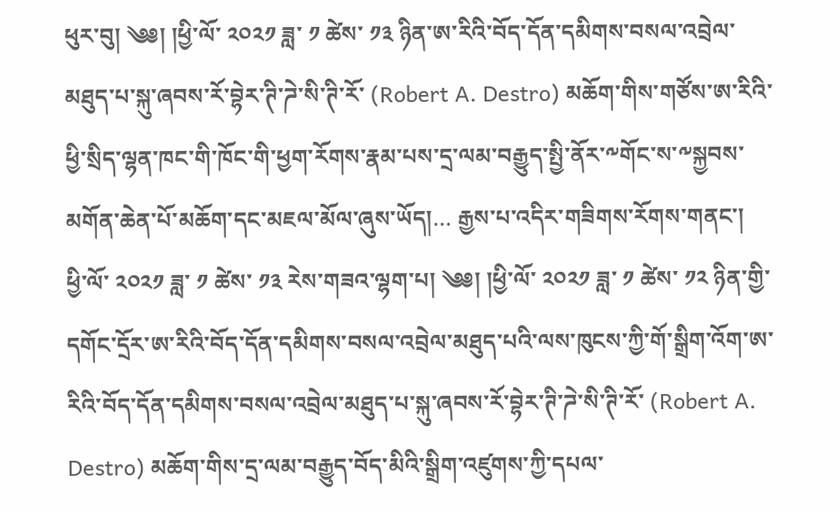ཕུར་བུ། ༄༅། །ཕྱི་ལོ་ ༢༠༢༡ ཟླ་ ༡ ཚེས་ ༡༣ ཉིན་ཨ་རིའི་བོད་དོན་དམིགས་བསལ་འབྲེལ་མཐུད་པ་སྐུ་ཞབས་རོ་བྷེར་ཊི་ཌེ་སི་ཊི་རོ་ (Robert A. Destro) མཆོག་གིས་གཙོས་ཨ་རིའི་ཕྱི་སྲིད་ལྷན་ཁང་གི་ཁོང་གི་ཕྱག་རོགས་རྣམ་པས་དྲ་ལམ་བརྒྱུད་སྤྱི་ནོར་༸གོང་ས་༸སྐྱབས་མགོན་ཆེན་པོ་མཆོག་དང་མཇལ་མོལ་ཞུས་ཡོད།… རྒྱས་པ་འདིར་གཟིགས་རོགས་གནང་།
ཕྱི་ལོ་ ༢༠༢༡ ཟླ་ ༡ ཚེས་ ༡༣ རེས་གཟའ་ལྷག་པ། ༄༅། །ཕྱི་ལོ་ ༢༠༢༡ ཟླ་ ༡ ཚེས་ ༡༢ ཉིན་གྱི་དགོང་དྲོར་ཨ་རིའི་བོད་དོན་དམིགས་བསལ་འབྲེལ་མཐུད་པའི་ལས་ཁུངས་ཀྱི་གོ་སྒྲིག་འོག་ཨ་རིའི་བོད་དོན་དམིགས་བསལ་འབྲེལ་མཐུད་པ་སྐུ་ཞབས་རོ་བྷེར་ཊི་ཌེ་སི་ཊི་རོ་ (Robert A. Destro) མཆོག་གིས་དྲ་ལམ་བརྒྱུད་བོད་མིའི་སྒྲིག་འཛུགས་ཀྱི་དཔལ་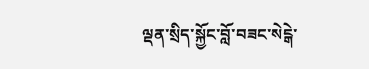ལྡན་སྲིད་སྐྱོང་བློ་བཟང་སེངྒེ་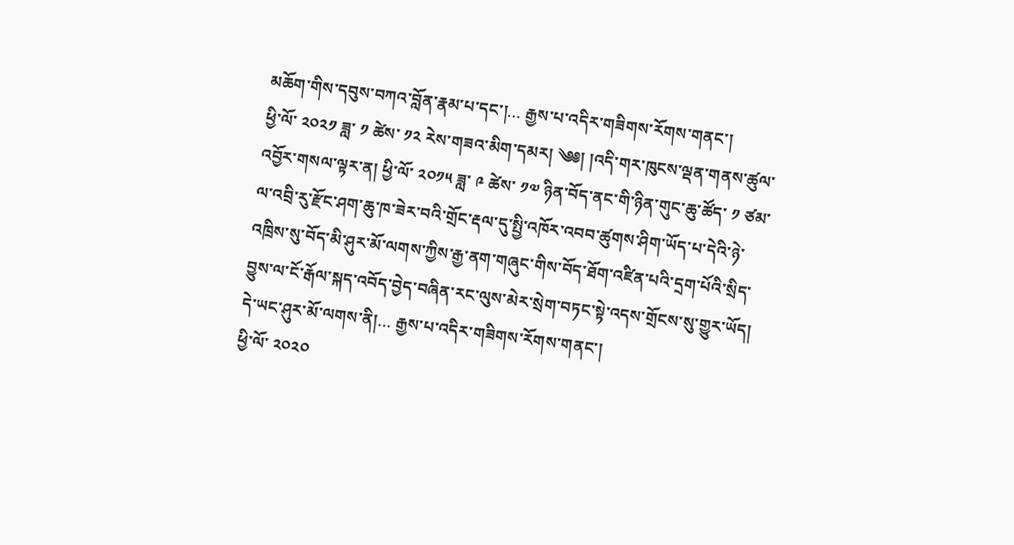མཆོག་གིས་དབུས་བཀའ་བློན་རྣམ་པ་དང་།… རྒྱས་པ་འདིར་གཟིགས་རོགས་གནང་།
ཕྱི་ལོ་ ༢༠༢༡ ཟླ་ ༡ ཚེས་ ༡༢ རེས་གཟའ་མིག་དམར། ༄༅། །འདི་གར་ཁུངས་ལྡན་གནས་ཚུལ་འབྱོར་གསལ་ལྟར་ན། ཕྱི་ལོ་ ༢༠༡༥ ཟླ་ ༩ ཚེས་ ༡༧ ཉིན་བོད་ནང་གི་ཉིན་གུང་ཆུ་ཚོད་ ༡ ཙམ་ལ་འབྲི་རུ་རྫོང་ཤག་ཆུ་ཁ་ཟེར་བའི་གྲོང་རྡལ་དུ་སྤྱི་འཁོར་འབབ་ཚུགས་ཤིག་ཡོད་པ་དེའི་ཉེ་འཁྲིས་སུ་བོད་མི་ཤུར་མོ་ལགས་ཀྱིས་རྒྱ་ནག་གཞུང་གིས་བོད་ཐོག་འཛིན་པའི་དྲག་པོའི་སྲིད་བྱུས་ལ་ངོ་རྒོལ་སྐད་འབོད་བྱེད་བཞིན་རང་ལུས་མེར་སྲེག་བཏང་སྟེ་འདས་གྲོངས་སུ་གྱུར་ཡོད། དེ་ཡང་ཤུར་མོ་ལགས་ནི།… རྒྱས་པ་འདིར་གཟིགས་རོགས་གནང་།
ཕྱི་ལོ་ ༢༠༢༠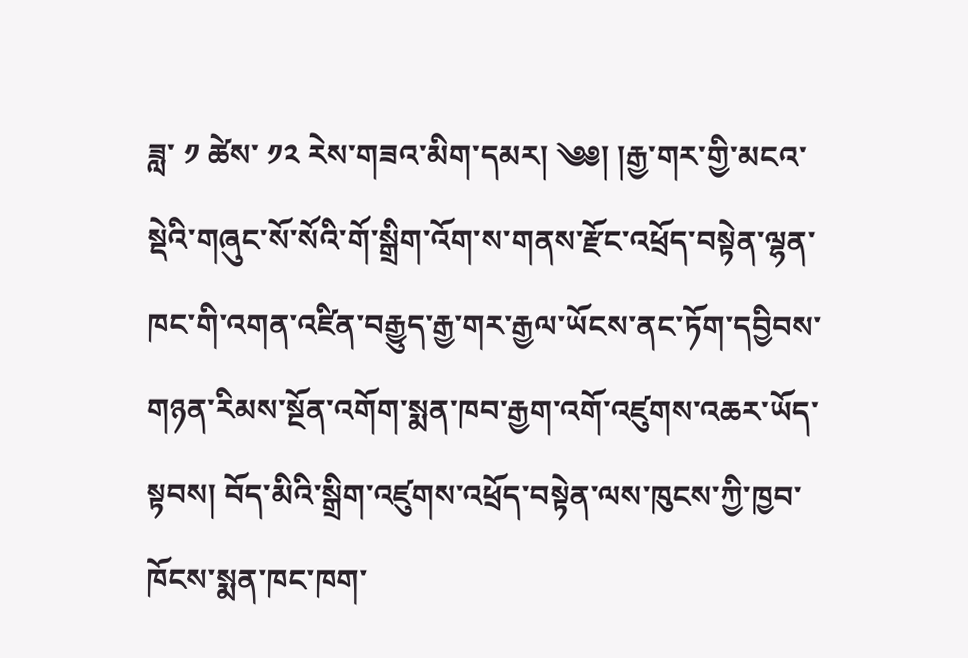ཟླ་ ༡ ཚེས་ ༡༢ རེས་གཟའ་མིག་དམར། ༄༅། །རྒྱ་གར་གྱི་མངའ་སྡེའི་གཞུང་སོ་སོའི་གོ་སྒྲིག་འོག་ས་གནས་རྫོང་འཕྲོད་བསྟེན་ལྷན་ཁང་གི་འགན་འཛིན་བརྒྱུད་རྒྱ་གར་རྒྱལ་ཡོངས་ནང་ཏོག་དབྱིབས་གཉན་རིམས་སྔོན་འགོག་སྨན་ཁབ་རྒྱག་འགོ་འཛུགས་འཆར་ཡོད་སྟབས། བོད་མིའི་སྒྲིག་འཛུགས་འཕྲོད་བསྟེན་ལས་ཁུངས་ཀྱི་ཁྱབ་ཁོངས་སྨན་ཁང་ཁག་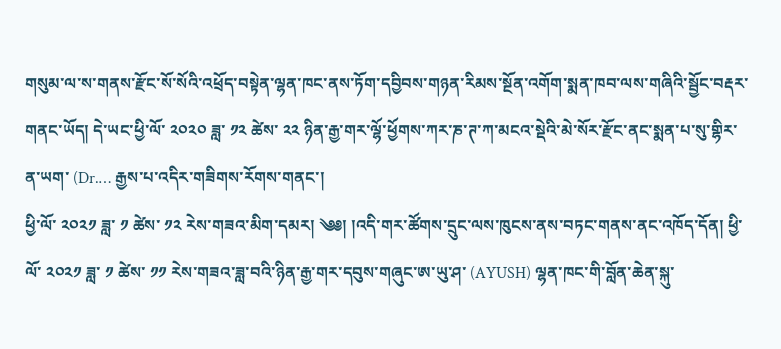གསུམ་ལ་ས་གནས་རྫོང་སོ་སོའི་འཕྲོད་བསྟེན་ལྷན་ཁང་ནས་ཏོག་དབྱིབས་གཉན་རིམས་སྔོན་འགོག་སྨན་ཁབ་ལས་གཞིའི་སྦྱོང་བརྡར་གནང་ཡོད། དེ་ཡང་ཕྱི་ལོ་ ༢༠༢༠ ཟླ་ ༡༢ ཚེས་ ༢༢ ཉིན་རྒྱ་གར་ལྷོ་ཕྱོགས་ཀར་ཎ་ཊ་ཀ་མངའ་སྡེའི་མེ་སོར་རྫོང་ནང་སྨན་པ་སུ་གྷིར་ན་ཡག་ (Dr.… རྒྱས་པ་འདིར་གཟིགས་རོགས་གནང་།
ཕྱི་ལོ་ ༢༠༢༡ ཟླ་ ༡ ཚེས་ ༡༢ རེས་གཟའ་མིག་དམར། ༄༅། །འདི་གར་ཚོགས་དྲུང་ལས་ཁུངས་ནས་བཏང་གནས་ནང་འཁོད་དོན། ཕྱི་ལོ་ ༢༠༢༡ ཟླ་ ༡ ཚེས་ ༡༡ རེས་གཟའ་ཟླ་བའི་ཉིན་རྒྱ་གར་དབུས་གཞུང་ཨ་ཡུ་ཤ་ (AYUSH) ལྷན་ཁང་གི་བློན་ཆེན་སྐུ་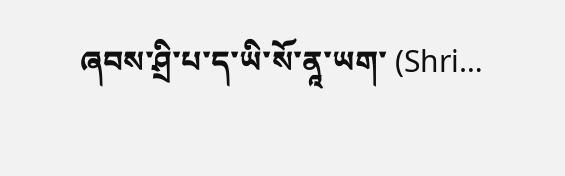ཞབས་ཤྲི་པ་ད་ཡི་སོ་ནཱ་ཡག་ (Shri…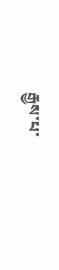རྒྱས་པ་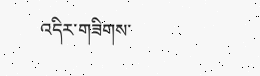འདིར་གཟིགས་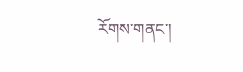རོགས་གནང་།